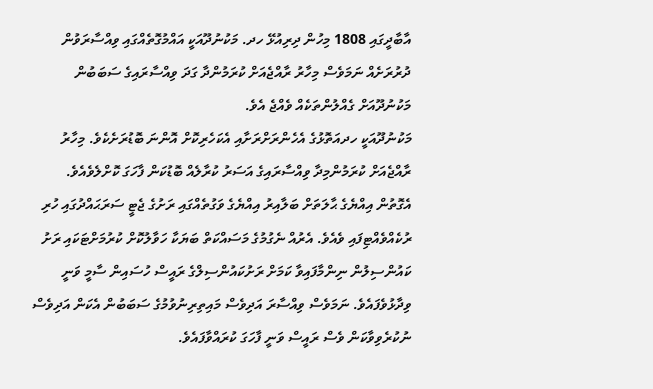އާބާދީގައި 1808 މިހުން ދިރިއުޅޭ ހދ. މަކުނުދޫއަކީ އައްމުގޮތެއްގައި ވިއްސާރަވުން ދުރުރަށެއް ނަމަވެސް މިހާރު ރާއްޖެއަށް ކުރަމުންދާ ގަދަ ވިއްސާރައިގެ ސަބަބުން މަކުނުދޫއަށް ގެއްލުންތަކެއް ވެއްޖެ އެވެ.
މަކުނުދޫއަކީ ހދއަތޮޅުގެ އެހެންރަށްރަށާއި އެކަހެރިކޮށް އޮންނަ ބޮޑުރަށެކެވެ. މިހާރު ރާއްޖެއަށް ކުރަމުންމިދާ ވިއްސާރައިގެ އަސަރު ކުރާލެއް ބޮޑުކަން ފާހަގަ ކޮށްލެވެއެވެ. އެގޮތުން އިއްޔެގެ ޙާލަތަށް ބަލާއިރު އިއްޔެގެ ވަގުތެއްގައި ރަށުގެ ޖެޓީ ސަރަޙައްދުގައި ހުރި ރުކެއްވެއްޓިފައި ވެއެވެ. އެރުއް ނެގުމުގެ މަސައްކަތް ބަޔަކާ ހަވާލުކޮށް ކުރުމަށްޓަކައި ރަށު ކައުންސިލުން ނިންމާފައިވާ ކަމަށް ރަށުކައުންސިލްގެ ރައީސް ހުސައިން ސާމީ ވަނީ ވިދާޅުވެފައެވެ. ނަމަވެސް ވިއްސާރަ އަދިވެސް މައިތިރިނުވުމުގެ ސަބަބުން އެކަން އަދިވެސް ނުކުރެވިވާކަން ވެސް ރައީސް ވަނީ ފާހަގަ ކުރައްވާފައެވެ.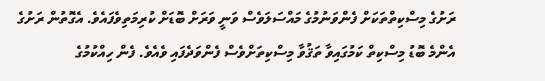ރަށުގެ މިސްކިތްތަކަށް ފެންވަނުމުގެ މައްސަލަވެސް ވަނީ ވަރަށް ބޮޑަށް ކުރިމަތިވެފައެވެ. އެގޮތުން ރަށުގެ އެންމެ ބޮޑު މިސްކިތް ކަމުގައިވާ ތަޤުވާ މިސްކިތަށްވެސް ފެންވަދެފައި ވެއެވެ. ފެން ހިއްކުމުގެ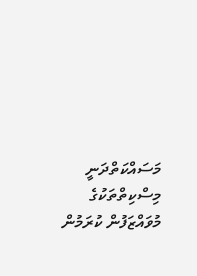މަސައްކަތްދަނީ މިސްކިތްތަކުގެ މުވައްޒަފުން ކުރަމުން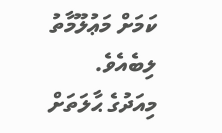ކަމަށް މަޢުލޫމާތު ލިބެއެވެ.
މިއަދުގެ ޙާލަތަށް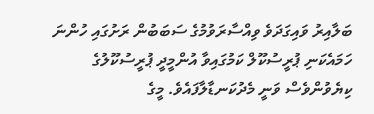ބަލާއިރު ވައިގަދަވެ ވިއްސާރަވުމުގެ ސަބަބުން ރަށުގައި ހުންނަ ހަމައެކަނި ޕުރީސުކޫލް ކަމުގައިވާ އުންމީދީ ޕުރީސުކޫލުގެ ކިޔެވުންވެސް ވަނީ މެދުކަނޑާލާފައެވެ. މީގެ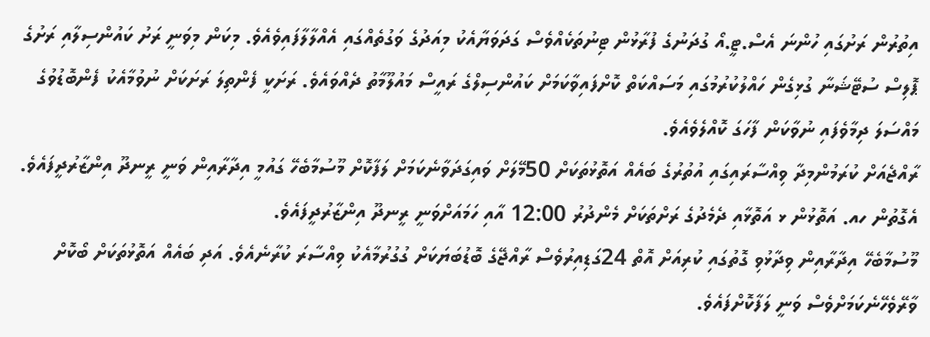އިތުރުން ރަށުގައި ހުންނަ އެސް.ޓީ.އޯ ގުދަނުގެ ފުރާޅުން ޓިނުތަކެއްވެސް ގަދަވަޔާއެކު މިއަދުގެ ވަގުތެއްގައި އެއްލާލާފައިވެއެވެ. މިކަން މިވަނީ ރަށު ކައުންސިލާއި ރަށުގެ ޕޮލިސް ސުޓޭޝަނާ ގުޅިގެން ހައްލުކުރުމުގައި މަސައްކަތް ކޮށްފައިވާކަމަށް ކައުންސިލްގެ ރައީސް މައުލޫމާތު ދެއްވައެވެ. ރަށަކީ ފެންތިލަ ރަށަކަށް ނުވުމާއެކު ފެންބޮޑުވުގެ މައްސަލަ ދިމާވެފައި ނުވާކަން ފާހަގަ ކޮއްލެވެއެވެ.
ރާއްޖެއަށް ކުރަމުންމިދާ ވިއްސާރައިގައި އުތުރުގެ ބައެއް އަތޮޅުތަކަށް 50މޭލަށް ވައިގަދަވާނެކަމަށް ލަފާކޮށް މޫސުމާބެހޭ ގައުމީ އިދާރާއިން ވަނީ ރީނދޫ އިންޒާރުދީފައެވެ. އެގޮތުން ހއ. އަތޮޅުން ޅ އަތޮޅާއި ދެމެދުގެ ރަށްތަކަށް މެންދުރު 12:00 އާއި ހަމައަށްވަނީ ރީނދޫ އިންޒާރުދީފައެވެ.
މޫސުމާބެހޭ އިދާރާއިން ވިދާޅުވި ގޮތުގައި ކުރިއަށް އޮތް 24ގަޑިއިރުވެސް ރާއްޖޭގެ ބޮޑުބަޔަކަށް ގުގުރުމާއެކު ވިއްސާރަ ކުރާނެއެވެ. އަދި ބައެއް އަތޮޅުތަކަށް ބޯކޮށް ވާރޭވެހޭނެކަމަށްވެސް ވަނީ ލަފާކޮށްފައެވެ.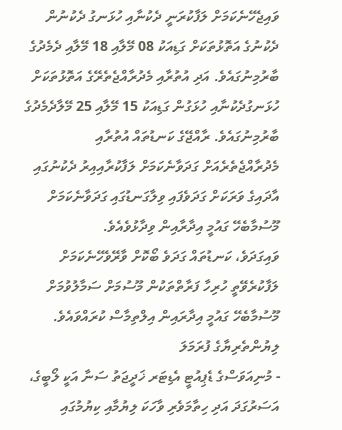ވައިޖެހޭނެކަމަށް ލަފާކުރަނީ ދެކުނާއި ހުޅަނގު ދެކުނުން ދެކުނުގެ އަތޮޅުތަކަށް ގަޑިއަކު 08 މޭލާއި 18 މޭލާއި ދެމެދުގެ ބާރުމިނުގައެވެ. އަދި އުތުރާއި މެދުރާއްޖެތެރޭގެ އަތޮޅުތަކަށް ހުޅަނގުދެކުނާއި ހުޅަގުން ގަޑިއަކު 15 މޭލާއި 25 މޭލާދެމެދުގެ ބާރުމިނުގައެވެ. ރާއްޖޭގެ ކަނޑުތައް އުތުރާއި މެދުރާއްޖެތެރެއަށް ގަދަވާނެކަމަށް ލަފާކުރާއިއިރު ދެކުނުގައި އާދައިގެ ވަރަކަށް ގަދަވެފައި ވިލާގަނޑުގައި ގަދަވާނެކަމަށް މޫސުމާބެހޭ ގައުމީ އިދާރާއިން ވިދާޅުވެއެވެ.
ވައިގަދަވެ، ކަނޑުތައް ގަދަވެ ބޯކޮށް ވާރޭވެހޭނެކަމަށް ލަފާކުރެވޭތީ ހުރިހާ ފަރާތްތަކުން މޫސުމަށް ސަމާލުވުމަށް މޫސުމާބެހޭ ގައުމީ އިދާރައިން އިލްތިމާސް ކުރައްވައެވެ.
ލިޔުންތެރިޔާގެ ފުރަމަލަ
- މުނިއަވަސްގެ ޑެޕިއުޓީ އެޑިޓަރ ޚަދީޖަތު ސަނާ އަކީ ލޯބީގެ، އަސަރުގަދަ އަދި ހިތާމަވެރި ވާހަކަ ލިޔުމާއި ކިޔުމުގައި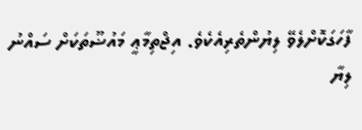ފާހަގަކޮށްލެވޭ ލިޔުންތެރިއެކެވެ. އިޖްތިމާޢީ މައުޟޫތަކަށް ސައްނު ލިޔާ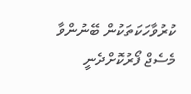ކުރުވާހަކަތަކުން ބޭނުންވާ މެސެޖް ފޯރުކޮށްދެނީ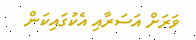ވަރަށް އަސަރާއި އެކުގައިކަން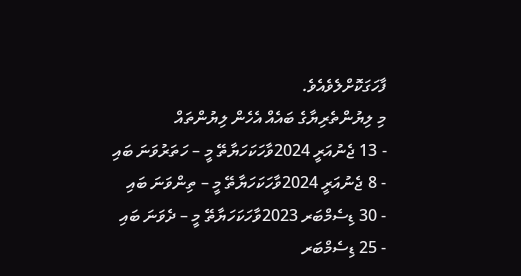ފާހަގަކޮށްލެވެއެވެ.
މި ލިޔުންތެރިޔާގެ ބައެއް އެހެން ލިޔުންތައް
- 13 ޖެނުއަރީ 2024ވާހަކަހަޔާތޭ މީ – ހަތަރުވަނަ ބައި
- 8 ޖެނުއަރީ 2024ވާހަކަހަޔާތޭ މީ – ތިންވަނަ ބައި
- 30 ޑިސެމްބަރ 2023ވާހަކަހަޔާތޭ މީ – ދެވަނަ ބައި
- 25 ޑިސެމްބަރ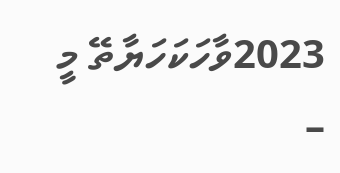2023ވާހަކަހަޔާތޭ މީ –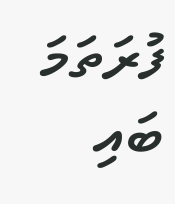ފުރަތަމަ ބައި